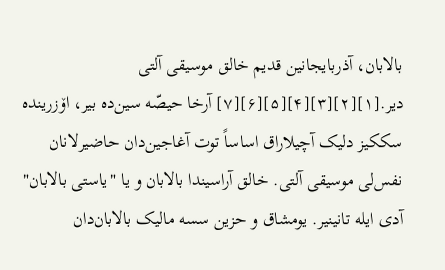بالابان، آذربایجانین قدیم خالق موسیقی آلتی دیر.[۱][۲][۳][۴][۵][۶][۷] آرخا حیصّه ‌سین‌ده بیر، اۆزرینده سککیز دلیک آچیلاراق اساساً توت آغاجین‌دان حاضیرلانان نفس‌لی موسیقی آلتی. خالق آراسیندا بالابان و یا "یاستی بالابان" آدی ایله تانینیر. یومشاق و حزین سسه مالیک بالابان‌دان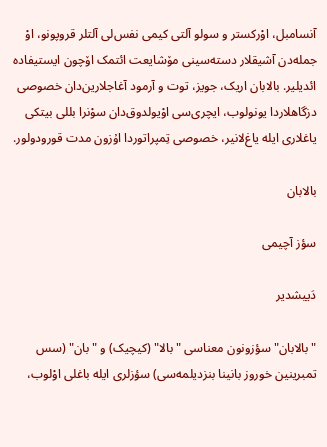آنسامبل، اوْرکستر و سولو آلتی کیمی نفس‌لی آلتلر قروپونو، اوْ جمله‌دن آشیقلار دسته‌سینی مۆشایعت ائتمک اۆچون ایستیفاده ائدیلیر. بالابان اریک، جویز، توت و آرمود آغاجلارین‌دان خصوصی دزگاهلاردا یونولوب، ایچری‌سی اوْیولدوق‌دان سوْنرا بللی بیتکی یاغلاری ایله یاغ‌لانیر، خصوصی تِمپراتوردا اۇزون مدت قورودولور.

بالابان

سؤز آچیمی

دَییشدیر

"بالابان" سؤزونون معناسی "بالا" (کیچیک) و "بان" (سس تمبرینین خوروز بانینا بنزدیلمه‌سی) سؤزلری ایله باغلی اوْلوب،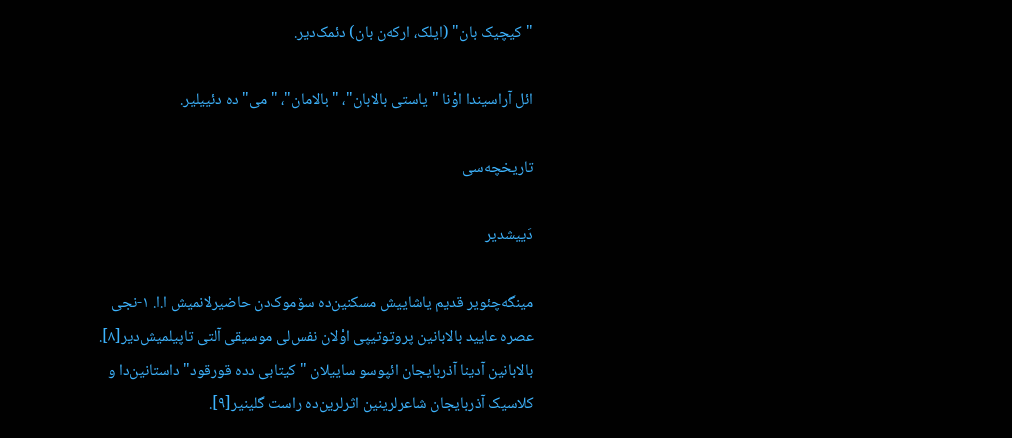"کیچیک بان" (ایلک، ارکه‌ن بان) دئمک‌دیر.

ائل آراسیندا اوْنا "یاستی بالابان"، "بالامان"، "می" ده دئییلیر.

تاریخچه‌سی

دَییشدیر

مینگه‌چئویر قدیم یاشاییش مسکنین‌ده سۆموک‌دن حاضیرلانمیش ا.ا. ۱-نجی عصره عایید بالابانین پروتوتیپی اوْلان نفس‌لی موسیقی آلتی تاپیلمیش‌دیر[۸]. بالابانین آدینا آذربایجان ائپوسو ساییلان "کیتابی دده قورقود" داستانین‌دا و کلاسیک آذربایجان شاعرلرینین اثرلرین‌ده راست گلینیر[۹].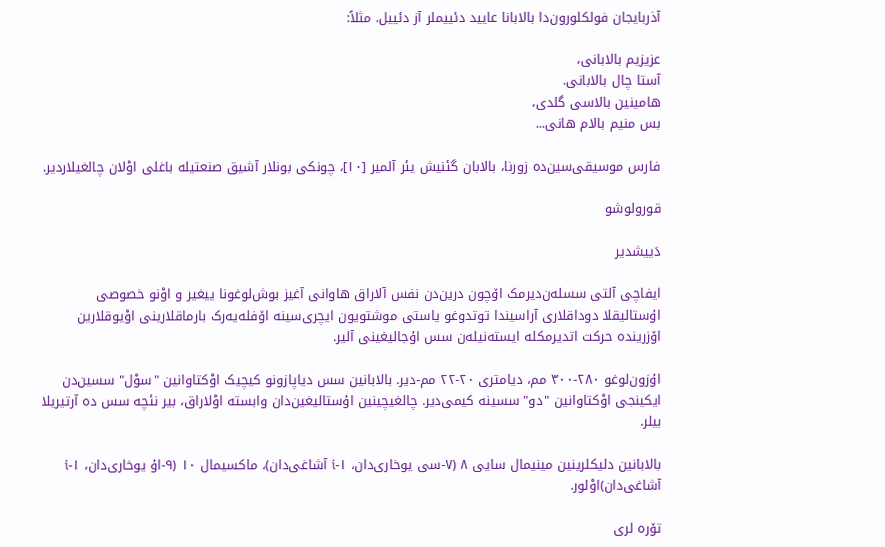آذربایجان فولکلورون‌دا بالابانا عایید دئییملر آز دئییل. مثلاً:

عزيزیم بالابانی،
آستا چال بالابانی.
هامینین بالاسی گلدی،
بس منیم بالام هانی...

فارس موسیقی‌سین‌ده زورنا، بالابان گئنیش یئر آلمیر [۱۰]، چونکی بونلار آشیق صنعتیله باغلی اوْلان چالغیلاردیر.

قورولوشو

دَییشدیر

ایفاچی آلتی سسله‌ن‌دیرمک اۆچون درین‌دن نفس آلاراق هاوانی آغیز بوش‌لوغونا ییغیر و اوْنو خصوصی اۇستالیقلا دوداقلاری آراسیندا توتدوغو یاستی موشتویون ایچری‌سینه اۆفله‌یه‌رک بارماقلارینی اوْیوقلارین اۆزرینده حرکت اتدیرمکله ایسته‌نیله‌ن سس اۇجالیغینی آلیر.

اۇزون‌لوغو ۲۸۰-۳۰۰ مم، دیامتری ۲۰-۲۲ مم-دیر. بالابانین سس دیاپازونو کیچیک اوْکتاوانین "سوْل" سسین‌دن ایکینجی اوْکتاوانین "دو" سسینه کیمی‌دیر. چالغیچینین اۇستالیغین‌دان وابسته اوْلاراق، بیر نئچه سس ده آرتیریلا بیلر.

بالابانین دلیکلرینین مینیمال سایی ۸ (۷-سی یوخاری‌دان، ۱-i آشاغی‌دان)، ماکسیمال ۱۰ (۹-اۇ یوخاری‌دان، ۱-i آشاغی‌دان)اوْلور.

تۆره لری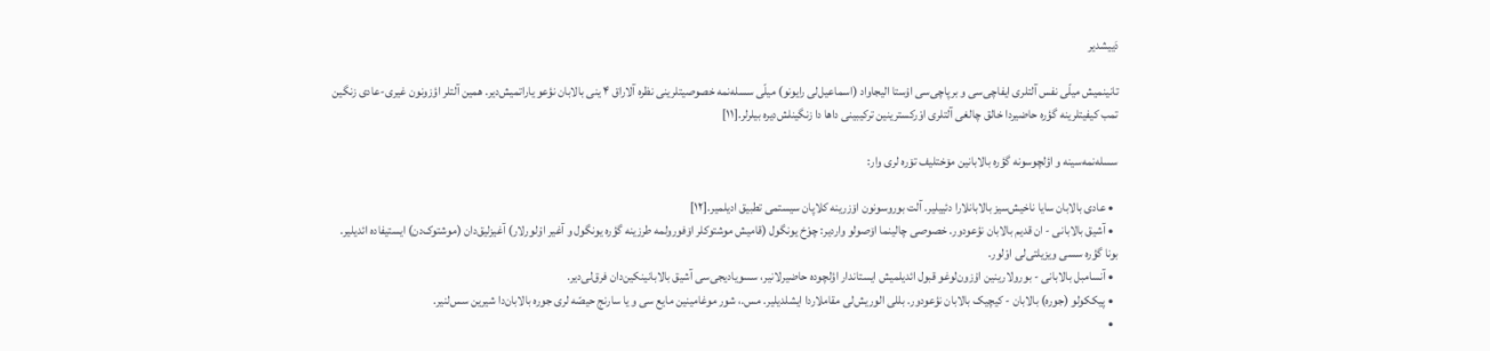دَییشدیر

تانینمیش میلّی نفس آلتلری ایفاچی‌سی و برپاچی‌سی اۇستا الیجاواد (اسماعیل‌لی رایونو) میلّی سسله‌نمه خصوصیتلرینی نظره آلاراق ۴ ینی بالابان نؤعو یاراتمیش‌دیر. همین آلتلر اؤزونون غیری-عادی زنگین تمب کیفیتلرینه گؤره حاضیردا خالق چالغی آلتلری اوْرکسترینین ترکیبینی داها دا زنگینلش‌دیره بیلرلر.[۱۱]

سسله‌نمه‌سینه و اؤلچوسونه گؤره بالابانین مۆختلیف تۆره لری وار:

  • عادی بالابان سایا ناخیش‌سیز بالابانلارا دئییلیر. آلت بوروسونون اۆزرینه کلاپان سیستمی تطبیق ادیلمیر.[۱۲]
  • آشیق بالابانی - ان قدیم بالابان نؤعودور. خصوصی چالینما اۆصولو واردیر: چوْخ یونگول (قامیش موشتوکلر اۆفورولمه طرزینه گؤره یونگول و آغیر اوْلورلار) آغیزلیق‌دان (موشتوک‌دن) ایستیفاده ائدیلیر. بونا گؤره سسی ویزیلتی‌لی اوْلور.
  • آنسامبل بالابانی - بورولارینین اۇزون‌لوغو قبول ائدیلمیش ایستاندار اؤلچوده حاضیرلانیر، سسویادیجی‌سی آشیق بالابانینکین‌دان فرق‌لی‌دیر.
  • پیککولو (جوره) بالابان - کیچیک بالابان نؤعودور. بللی الوریش‌لی مقاملاردا ایشلدیلیر. مس.، شور موغامینین مایع ‌سی و یا سارنج حیصّه ‌لری جوره بالابان‌دا شیرین سس‌لنیر.
  •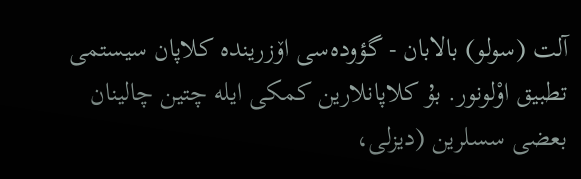آلت (سولو) بالابان - گؤوده‌سی اۆزرینده کلاپان سیستمی تطبیق اوْلونور. بۇ کلاپانلارین کمکی ایله چتین چالینان بعضی سسلرین (دیزلی،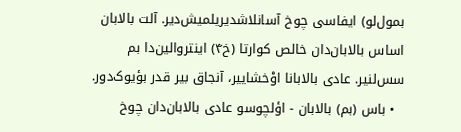بمول‌لو) ایفاسی چوخ آسانلاشدیریلمیش‌دیر. آلت بالابان اساس بالابان‌دان خالص کوارتا (خ۴) اینتروالین‌دا بم سس‌لنیر. عادی بالابانا اوْخشاییر، آنجاق بیر قدر بؤیوک‌دور.
  • باس (بم) بالابان - اؤلچوسو عادی بالابان‌دان چوخ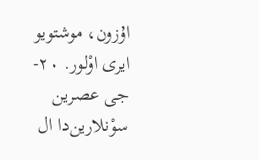اۇزون، موشتویو ایری اوْلور. ۲۰-جی عصرین سوْنلارین‌دا ال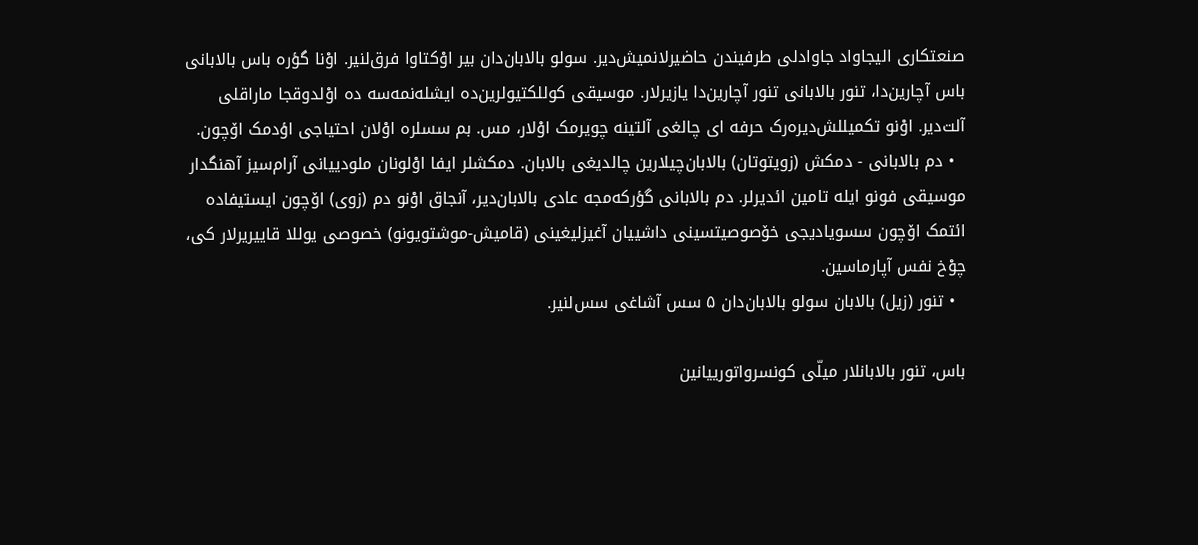صنعتکاری الیجاواد جاوادلی طرفیندن حاضیرلانمیش‌دیر. سولو بالابان‌دان بیر اوْکتاوا فرق‌لنیر. اوْنا گؤره باس بالابانی باس آچارین‌دا، تنور بالابانی تنور آچارین‌دا یازیرلار. موسیقی کوللکتیولرین‌ده ایشله‌نمه‌سه ده اوْلدوقجا ماراقلی آلت‌دیر. اوْنو تکمیللش‌دیره‌رک حرفه ای چالغی آلتینه چویرمک اوْلار، مس. بم سسلره اوْلان احتیاجی اؤد‌مک اۆچون.
  • دم بالابانی - دمکش (زویتوتان) بالابان‌چیلارین چالدیغی بالابان. دمکشلر ایفا اوْلونان ملودییانی آرام‌سیز آهنگدار موسیقی فونو ایله تامین ائدیرلر. دم بالابانی گؤرکه‌مجه عادی بالابان‌دیر، آنجاق اوْنو دم (زوی) اۆچون ایستیفاده ائتمک اۆچون سسویادیجی خۆصوصیتسینی داشییان آغیزلیغینی (قامیش-موشتویونو) خصوصی یوللا قاییریرلار کی، چوْخ نفس آپارماسین.
  • تنور (زیل) بالابان سولو بالابان‌دان ۵ سس آشاغی سس‌لنیر.

باس، تنور بالابانلار میلّی کونسرواتورییانین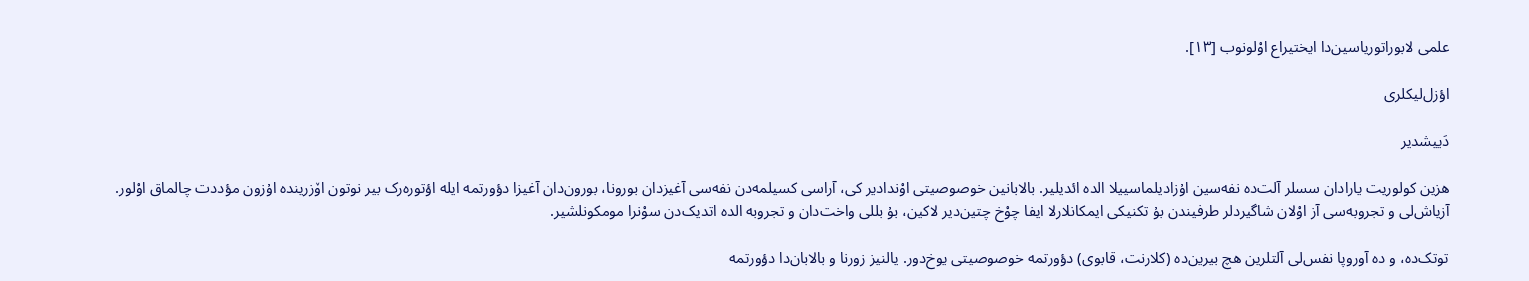علمی لابوراتوریاسین‌دا ایختیراع اوْلونوب [۱۳].

اؤزل‌لیکلری

دَییشدیر

هزین کولوریت یارادان سسلر آلت‌ده نفه‌سین اۇزادیلماسییلا الده ائدیلیر. بالابانین خوصوصیتی اوْندادیر کی، آراسی کسیلمه‌دن نفه‌سی آغیزدان بورونا، بورون‌دان آغیزا دؤورتمه ایله اؤتوره‌رک بیر نوتون اۆزرینده اۇزون مؤددت چالماق اوْلور. آزیاش‌لی و تجروبه‌سی آز اوْلان شاگیردلر طرفیندن بۇ تکنیکی ایمکانلارلا ایفا چوْخ چتین‌دیر لاکین، بۇ بللی واخت‌دان و تجروبه الده اتدیک‌دن سوْنرا مومکونلشیر.

توتک‌ده، و ده آوروپا نفس‌لی آلتلرین هچ بیرین‌ده (کلارنت، قابوی) دؤورتمه خوصوصیتی یوخ‌دور. یالنیز زورنا و بالابان‌دا دؤورتمه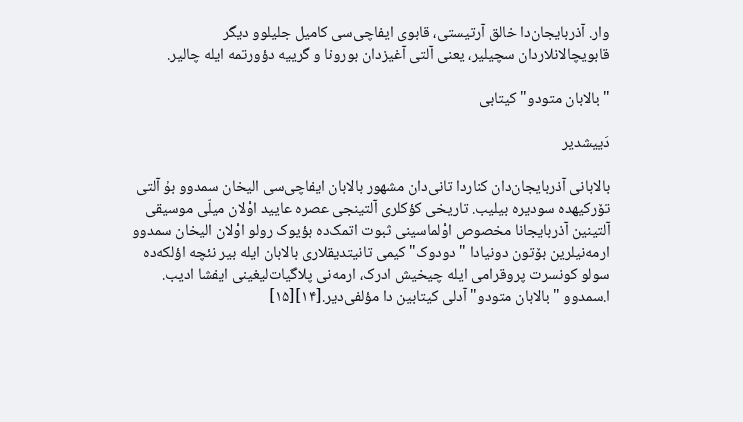وار. آذربایجان‌دا خالق آرتیستی، قابوی ایفاچی‌سی کامیل جلیلوو دیگر قابویچالانلاردان سچیلیر، یعنی آلتی آغیزدان بورونا و گرییه دؤورتمه ایله چالیر.

"بالابان متودو" کیتابی

دَییشدیر

بالابانی آذربایجان‌دان کناردا تانی‌دان مشهور بالابان ایفاچی‌سی الیخان سمدوو بۇ آلتی تۆرکیهده سودیره بیلیب. تاریخی کؤکلری آلتینجی عصره عایید اوْلان میلّی موسیقی آلتینین آذربایجانا مخصوص اوْلماسینی ثبوت اتمک‌ده بؤیوک رولو اوْلان الیخان سمدوو ارمه‌نیلرین بۆتون دونیادا "دودوک" کیمی تانیتدیقلاری بالابان ایله بیر نئچه اؤلکه‌ده سولو کونسرت پروقرامی ایله چیخیش اد‌رک، ارمه‌نی پلاگیات‌لیغینی ایفشا ادیب. ا.سمدوو "بالابان متودو" آدلی کیتابین دا مؤلفی‌دیر.[۱۴][۱۵]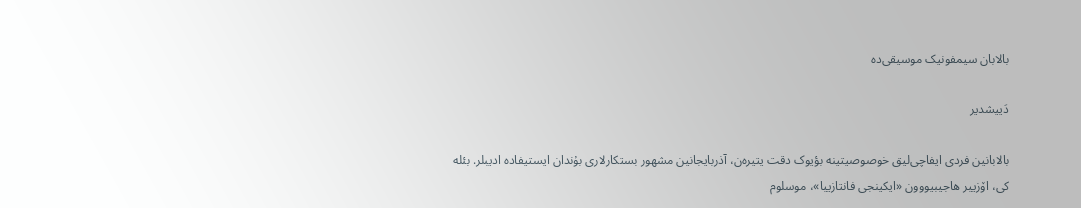بالابان سیمفونیک موسیقی‌ده

دَییشدیر

بالابانین فردی ایفاچی‌لیق خوصوصیتینه بؤیوک دقت یتیره‌ن، آذربایجانین مشهور بستکارلاری بۇندان ایستیفاده ادیبلر. بئله کی، اۆزییر هاجیبیووون «ایکینجی فانتازییا»، موسلوم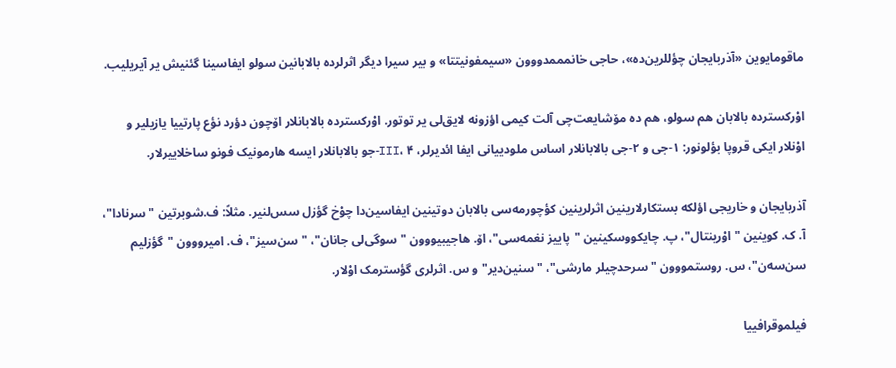ماقومایوین «آذربایجان چؤللرین‌ده»، حاجی خانمممدووون «سیمفونیتتا» و بیر سیرا دیگر اثرلرده بالابانین سولو ایفاسینا گئنیش یر آیریلیب.

اوْرکسترده بالابان هم سولو، هم ده مۆشایعت‌چی آلت کیمی اؤزونه لایق‌لی یر توتور. اوْرکسترده بالابانلار اۆچون دؤرد نؤع پارتییا یازیلیر و اوْنلار ایکی قروپا بؤلونور: ۱-جی و ۲-جی بالابانلار اساس ملودییانی ایفا ائدیرلر، III، ۴-جو بالابانلار ایسه هارمونیک فونو ساخلاییرلار.

آذربایجان و خاریجی اؤلکه بستکارلارینین اثرلرینین کؤچورمه‌سی بالابان دوتینین ایفاسین‌دا چوْخ گؤزل سس‌لنیر. مثلاً: ف.شوبرتین "سرنادا"، آ. ک. کوینین "اوْرینتال"، پ. چایکووسکینین "پاییز نغمه‌سی"، اۆ. هاجیبیووون "سوگی‌لی جانان"، "سن‌سیز"، ف. امیرووون "گؤزلیم سن‌سه‌ن"، س. روستمووون "سرحدچیلر مارشی"، "سنین‌دیر" و س. اثرلری گؤسترمک اوْلار.

فیلموقرافییا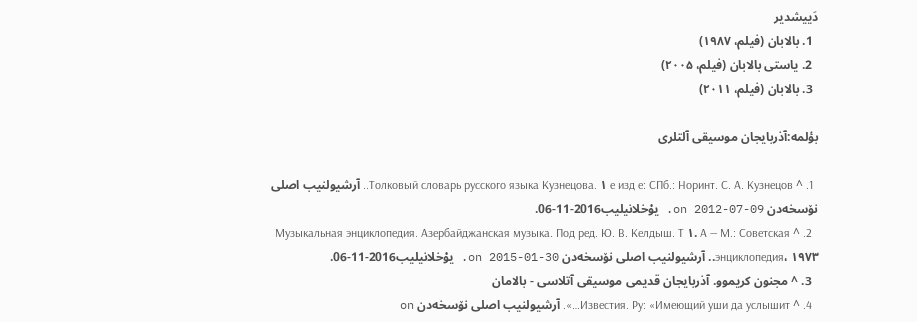دَییشدیر
  1. بالابان (فیلم، ۱۹۸۷)
  2. یاستی بالابان (فیلم، ۲۰۰۵)
  3. بالابان (فیلم، ۲۰۱۱)

بؤلمه‌:آذربایجان موسیقی آلتلری

  1. ^ Толковый словарь русского языка Кузнецова. ۱ е изд е: СПб.: Норинт. С. А. Кузнецов.. آرشیولنیب اصلی نۆسخه‌دن on 2012-07-09. یوْخلانیلیب2016-11-06.
  2. ^ Музыкальная энциклопедия. Азербайджанская музыка. Под ред. Ю. В. Келдыш. Т ۱. А — М.: Советская энциклопедия، ۱۹۷۳.. آرشیولنیب اصلی نۆسخه‌دن on 2015-01-30. یوْخلانیلیب2016-11-06.
  3. ^ مجنون کریموو. آذربایجان قدیمی موسیقی آتلاسی - بالامان
  4. ^ Известия. Ру: «Имеющий уши да услышит…». آرشیولنیب اصلی نۆسخه‌دن on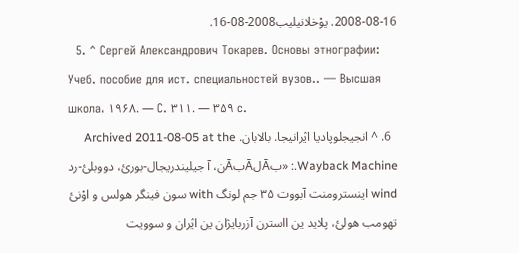2008-08-16. یوْخلانیلیب2008-08-16.
  5. ^ Сергей Александрович Токарев. Основы этнографии: Учеб. пособие для ист. специальностей вузов.. — Высшая школа، ۱۹۶۸. — С. ۳۱۱. — ۳۵۹ с.
  6. ^ انجیجلوپا‌دیا ایٛرانیجا. بالابان. Archived 2011-08-05 at the Wayback Machine.: «بĀلĀبĀن، آ جیلیندریجال-بورئ، دووبلئ-رد wind اینسترومنت آبووت ۳۵ جم لونگ with سون فینگر هولس و اوْنئ تهومب هولئ، پلاید ین ااسترن آزربایژان ین ایٛران و سوویت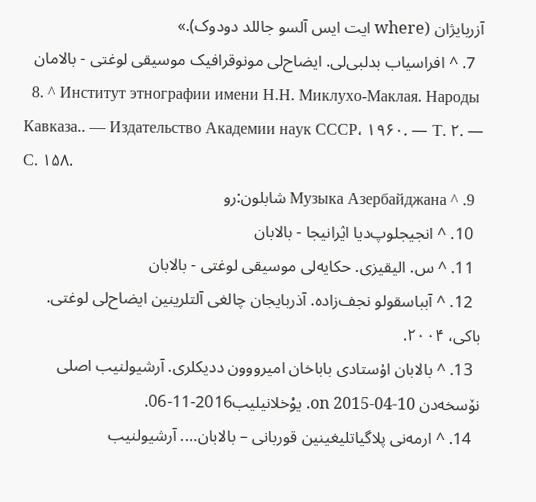آزربایژان (where ایت ایس آلسو جاللد دودوک).»
  7. ^ افراسیاب بدلبی‌لی. ایضاح‌لی مونوقرافیک موسیقی لوغتی - بالامان
  8. ^ Институт этнографии имени Н.Н. Миклухо-Маклая. Народы Кавказа.. — Издательство Академии наук СССР، ۱۹۶۰. — Т. ۲. — С. ۱۵۸.
  9. ^ Музыка Азербайджана شابلون:رو
  10. ^ انجیجلوپ‌دیا ایٛرانیجا - بالابان
  11. ^ س. الیقیزی. حکایه‌لی موسیقی لوغتی - بالابان
  12. ^ آبباسقولو نجف‌زاده. آذربایجان چالغی آلتلرینین ایضاح‌لی لوغتی. باکی، ۲۰۰۴.
  13. ^ بالابان اۇستادی باباخان امیرووون ددیکلری. آرشیولنیب اصلی نۆسخه‌دن on 2015-04-10. یوْخلانیلیب2016-11-06.
  14. ^ ارمه‌نی پلاگیاتلیغینین قوربانی – بالابان…. آرشیولنیب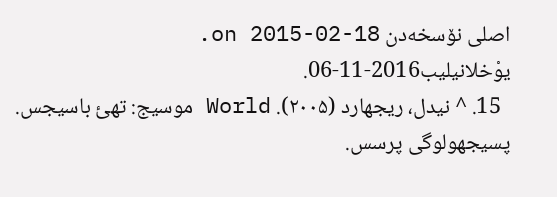اصلی نۆسخه‌دن on 2015-02-18. یوْخلانیلیب2016-11-06.
  15. ^ نیدل، ریجهارد (۲۰۰۵). World موسیج: تهئ باسیجس. پسیجهولوگی پرسس.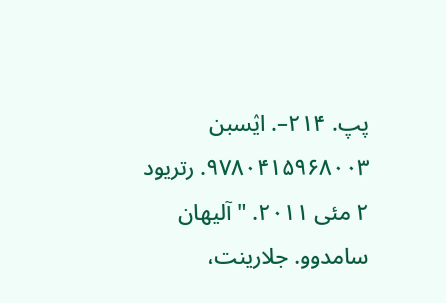پپ. ۲۱۴–. ایٛسبن ۹۷۸۰۴۱۵۹۶۸۰۰۳. رتریود ۲ مئی ۲۰۱۱. "آلیهان سامدوو. جلارینت،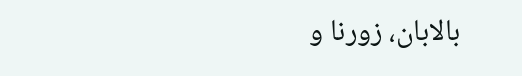بالابان، زورنا و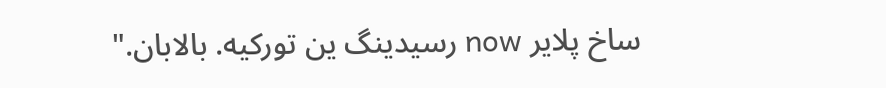ساخ پلایر now رسیدینگ ین تورکیه. بالابان."